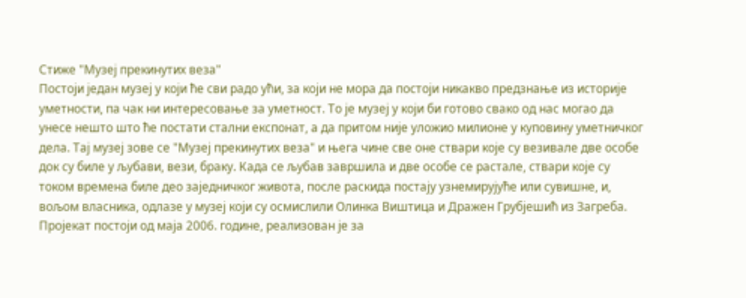Стиже "Музеј прекинутих веза"
Постоји један музеј у који ће сви радо ући, за који не мора да постоји никакво предзнање из историје уметности, па чак ни интересовање за уметност. То је музеј у који би готово свако од нас могао да унесе нешто што ће постати стални експонат, а да притом није уложио милионе у куповину уметничког дела. Тај музеј зове се "Музеј прекинутих веза" и њега чине све оне ствари које су везивале две особе док су биле у љубави, вези, браку. Када се љубав завршила и две особе се растале, ствари које су током времена биле део заједничког живота, после раскида постају узнемирујуће или сувишне, и, вољом власника, одлазе у музеј који су осмислили Олинка Виштица и Дражен Грубјешић из Загреба. Пројекат постоји од маја 2006. године, реализован је за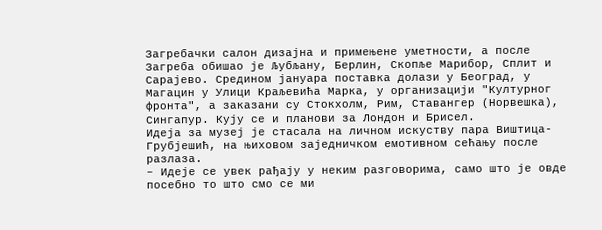Загребачки салон дизајна и примењене уметности, а после Загреба обишао је Љубљану, Берлин, Скопље Марибор, Сплит и Сарајево. Средином јануара поставка долази у Београд, у Магацин у Улици Краљевића Марка, у организацији "Културног фронта", а заказани су Стокхолм, Рим, Ставангер (Норвешка), Сингапур. Кују се и планови за Лондон и Брисел.
Идеја за музеј је стасала на личном искуству пара Виштица-Грубјешић, на њиховом заједничком емотивном сећању после разлаза.
– Идеје се увек рађају у неким разговорима, само што је овде посебно то што смо се ми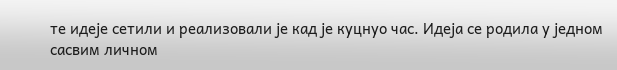те идеје сетили и реализовали је кад је куцнуо час. Идеја се родила у једном сасвим личном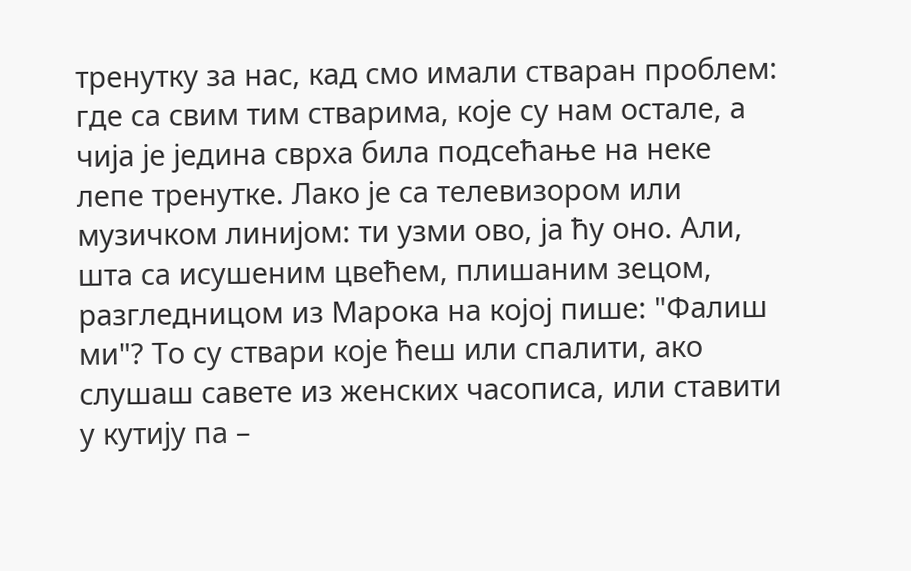тренутку за нас, кад смо имали стваран проблем: где са свим тим стварима, које су нам остале, а чија је једина сврха била подсећање на неке лепе тренутке. Лако је са телевизором или музичком линијом: ти узми ово, ја ћу оно. Али, шта са исушеним цвећем, плишаним зецом, разгледницом из Марока на којој пише: "Фалиш ми"? То су ствари које ћеш или спалити, ако слушаш савете из женских часописа, или ставити у кутију па –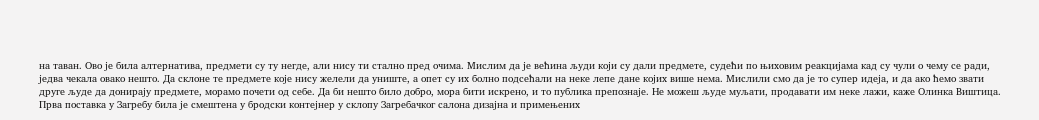на таван. Ово је била алтернатива, предмети су ту негде, али нису ти стално пред очима. Мислим да је већина људи који су дали предмете, судећи по њиховим реакцијама кад су чули о чему се ради, једва чекала овако нешто. Да склоне те предмете које нису желели да униште, а опет су их болно подсећали на неке лепе дане којих више нема. Мислили смо да је то супер идеја, и да ако ћемо звати друге људе да донирају предмете, морамо почети од себе. Да би нешто било добро, мора бити искрено, и то публика препознаје. Не можеш људе муљати, продавати им неке лажи, каже Олинка Виштица.
Прва поставка у Загребу била је смештена у бродски контејнер у склопу Загребачког салона дизајна и примењених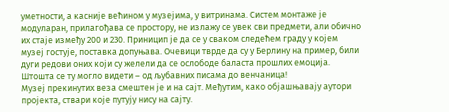уметности, а касније већином у музејима, у витринама. Систем монтаже је модуларан, прилагођава се простору, не излажу се увек сви предмети, али обично их стаје између 200 и 230. Приницип је да се у сваком следећем граду у којем музеј гостује, поставка допуњава. Очевици тврде да су у Берлину на пример, били дуги редови оних који су желели да се ослободе баласта прошлих емоција. Штошта се ту могло видети – од љубавних писама до венчаница!
Музеј прекинутих веза смештен је и на сајт. Међутим, како објашњавају аутори пројекта, ствари које путују нису на сајту.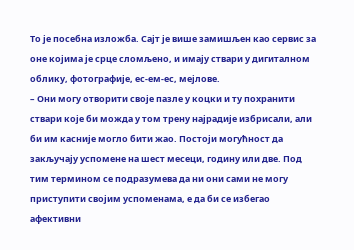То је посебна изложба. Сајт је више замишљен као сервис за оне којима је срце сломљено, и имају ствари у дигиталном облику, фотографије, ес-ем-ес, мејлове.
– Они могу отворити своје пазле у коцки и ту похранити ствари које би можда у том трену најрадије избрисали, али би им касније могло бити жао. Постоји могућност да закључају успомене на шест месеци, годину или две. Под тим термином се подразумева да ни они сами не могу приступити својим успоменама, е да би се избегао афективни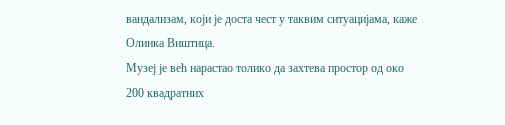вандализам, који је доста чест у таквим ситуацијама, каже Олинка Виштица.
Музеј је већ нарастао толико да захтева простор од око 200 квадратних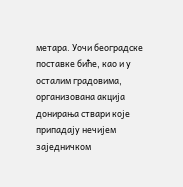метара. Уочи београдске поставке биће, као и у осталим градовима, организована акција донирања ствари које припадају нечијем заједничком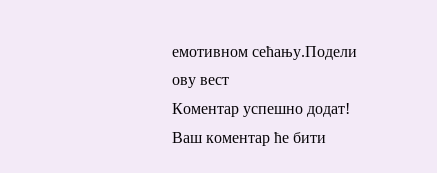емотивном сећању.Подели ову вест
Комeнтар успeшно додат!
Ваш комeнтар ћe бити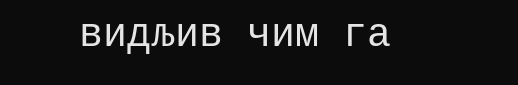видљив чим га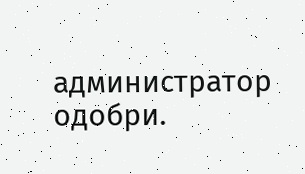администратор одобри.